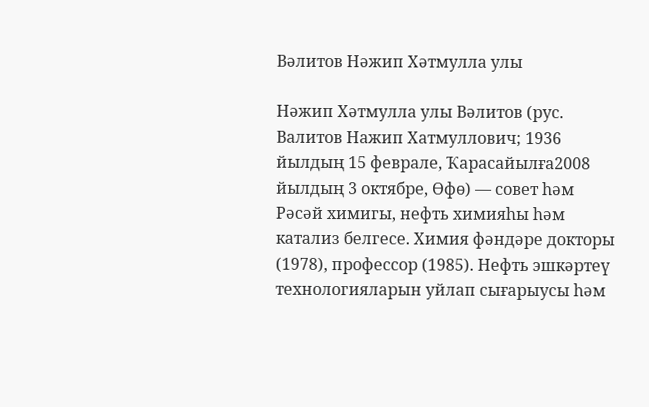Вәлитов Нәжип Хәтмулла улы

Нәжип Хәтмулла улы Вәлитов (рус. Валитов Нажип Хатмуллович; 1936 йылдың 15 феврале, Ҡарасайылға2008 йылдың 3 октябре, Өфө) — совет һәм Рәсәй химигы, нефть химияһы һәм катализ белгесе. Химия фәндәре докторы (1978), профессор (1985). Нефть эшкәртеү технологияларын уйлап сығарыусы һәм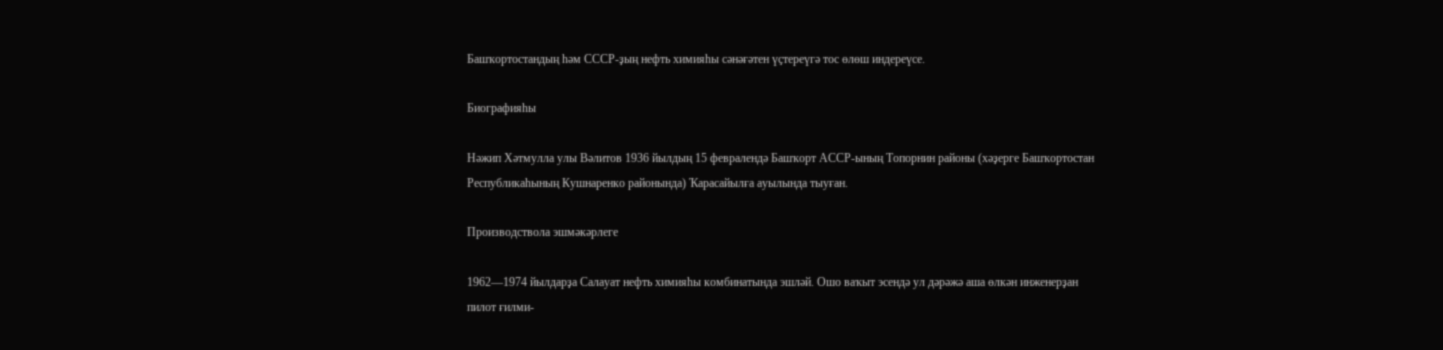Башҡортостандың һәм СССР-ҙың нефть химияһы сәнәғәтен үҫтереүгә тос өлөш индереүсе.

Биографияһы

Нәжип Хәтмулла улы Вәлитов 1936 йылдың 15 февралендә Башҡорт АССР-ының Топорнин районы (хәҙерге Башҡортостан Республикаһының Кушнаренко районында) Ҡарасайылға ауылында тыуған.

Производствола эшмәкәрлеге

1962—1974 йылдарҙа Салауат нефть химияһы комбинатында эшләй. Ошо ваҡыт эсендә ул дәрәжә аша өлкән инженерҙан пилот ғилми-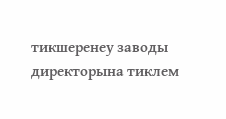тикшеренеу заводы директорына тиклем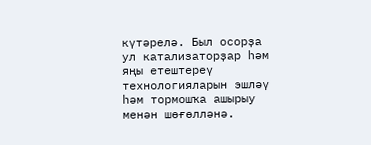күтәрелә. Был осорҙа ул катализаторҙар һәм яңы етештереү технологияларын эшләү һәм тормошҡа ашырыу менән шөғөлләнә.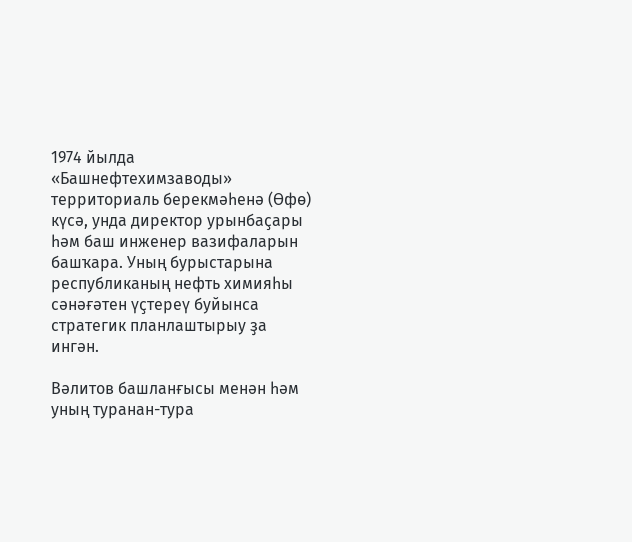1974 йылда «Башнефтехимзаводы» территориаль берекмәһенә (Өфө) күсә, унда директор урынбаҫары һәм баш инженер вазифаларын башҡара. Уның бурыстарына республиканың нефть химияһы сәнәғәтен үҫтереү буйынса стратегик планлаштырыу ҙа ингән.

Вәлитов башланғысы менән һәм уның туранан-тура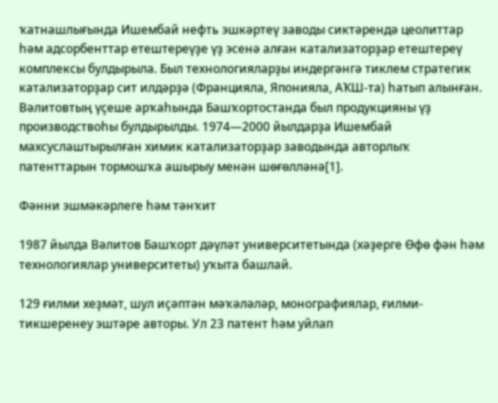ҡатнашлығында Ишембай нефть эшкәртеү заводы сиктәрендә цеолиттар һәм адсорбенттар етештереүҙе үҙ эсенә алған катализаторҙар етештереү комплексы булдырыла. Был технологияларҙы индергәнгә тиклем стратегик катализаторҙар сит илдәрҙә (Францияла, Японияла, АҠШ-та) һатып алынған. Вәлитовтың үҫеше арҡаһында Башҡортостанда был продукцияны үҙ производствоһы булдырылды. 1974—2000 йылдарҙа Ишембай махсуслаштырылған химик катализаторҙар заводында авторлыҡ патенттарын тормошҡа ашырыу менән шөғөлләнә[1].

Фәнни эшмәкәрлеге һәм тәнҡит

1987 йылда Вәлитов Башҡорт дәүләт университетында (хәҙерге Өфө фән һәм технологиялар университеты) уҡыта башлай.

129 ғилми хеҙмәт, шул иҫәптән мәҡәләләр, монографиялар, ғилми-тикшеренеу эштәре авторы. Ул 23 патент һәм уйлап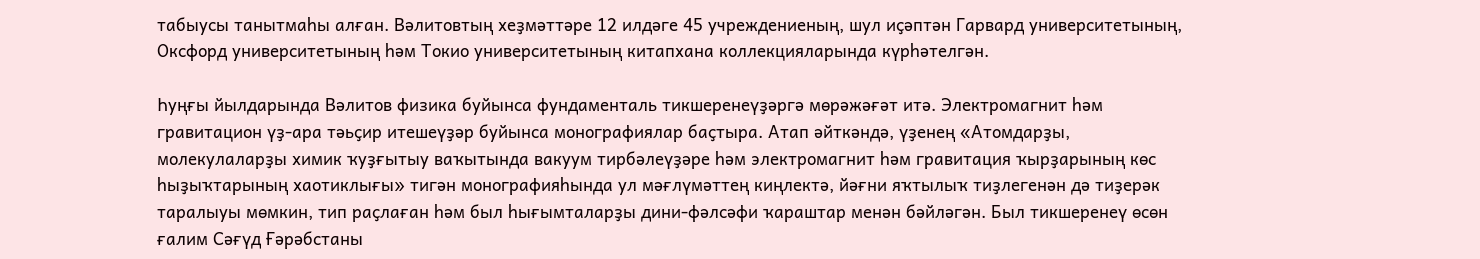табыусы танытмаһы алған. Вәлитовтың хеҙмәттәре 12 илдәге 45 учреждениеның, шул иҫәптән Гарвард университетының, Оксфорд университетының һәм Токио университетының китапхана коллекцияларында күрһәтелгән.

Һуңғы йылдарында Вәлитов физика буйынса фундаменталь тикшеренеүҙәргә мөрәжәғәт итә. Электромагнит һәм гравитацион үҙ-ара тәьҫир итешеүҙәр буйынса монографиялар баҫтыра. Атап әйткәндә, үҙенең «Атомдарҙы, молекулаларҙы химик ҡуҙғытыу ваҡытында вакуум тирбәлеүҙәре һәм электромагнит һәм гравитация ҡырҙарының көс һыҙыҡтарының хаотиклығы» тигән монографияһында ул мәғлүмәттең киңлектә, йәғни яҡтылыҡ тиҙлегенән дә тиҙерәк таралыуы мөмкин, тип раҫлаған һәм был һығымталарҙы дини-фәлсәфи ҡараштар менән бәйләгән. Был тикшеренеү өсөн ғалим Сәғүд Ғәрәбстаны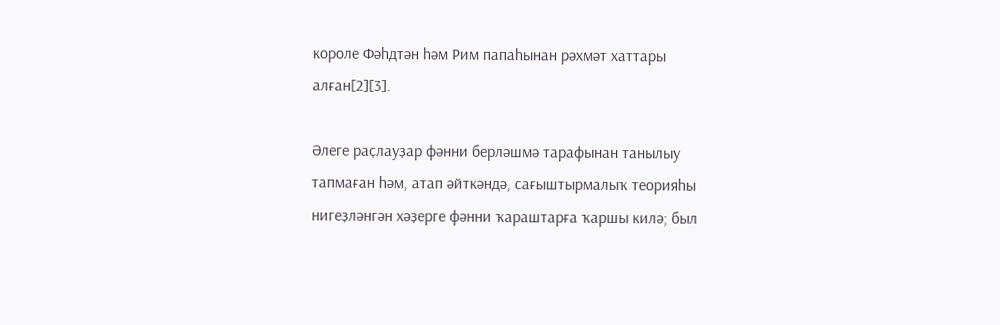короле Фәһдтән һәм Рим папаһынан рәхмәт хаттары алған[2][3].

Әлеге раҫлауҙар фәнни берләшмә тарафынан танылыу тапмаған һәм, атап әйткәндә, сағыштырмалыҡ теорияһы нигеҙләнгән хәҙерге фәнни ҡараштарға ҡаршы килә; был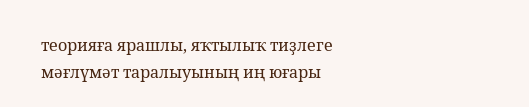теорияға ярашлы, яҡтылыҡ тиҙлеге мәғлүмәт таралыуының иң юғары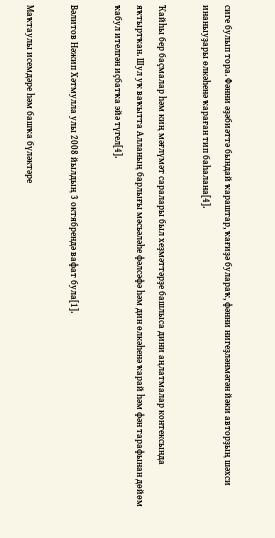сиге булып тора. Фәнни әҙәбиәттә бындай ҡараштар, ҡағиҙә булараҡ, фәнни нигеҙләнмәгән йәки авторҙың шәхси инаныуҙары өлкәһенә ҡараған тип баһалана[4].

Ҡайһы бер баҫмалар һәм киң мәғлүмәт саралары был хеҙмәттәрҙе башлыса дини аңлатмалар контексында яҡтыртҡан. Шул уҡ ваҡытта Алланың барлығы мәсьәләһе фәлсәфә һәм дин өлкәһенә ҡарай һәм фән тарафынан дөйөм ҡабул ителгән иҫбатҡа эйә түгел[4].

Вәлитов Нәжип Хәтмулла улы 2008 йылдың 3 октябрендә вафат була[1].

Маҡтаулы исемдәре һәм башҡа бүләктәре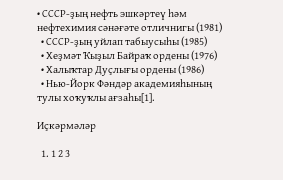• СССР‑ҙың нефть эшкәртеү һәм нефтехимия сәнәғәте отличнигы (1981)
  • СССР‑ҙың уйлап табыусыһы (1985)
  • Хеҙмәт Ҡыҙыл Байраҡ ордены (1976)
  • Халыҡтар Дуҫлығы ордены (1986)
  • Нью-Йорк Фәндәр академияһының тулы хоҡуҡлы ағзаһы[1].

Иҫкәрмәләр

  1. 1 2 3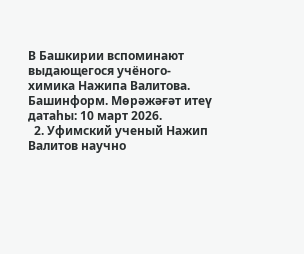В Башкирии вспоминают выдающегося учёного-химика Нажипа Валитова. Башинформ. Мөрәжәғәт итеү датаһы: 10 март 2026.
  2. Уфимский ученый Нажип Валитов научно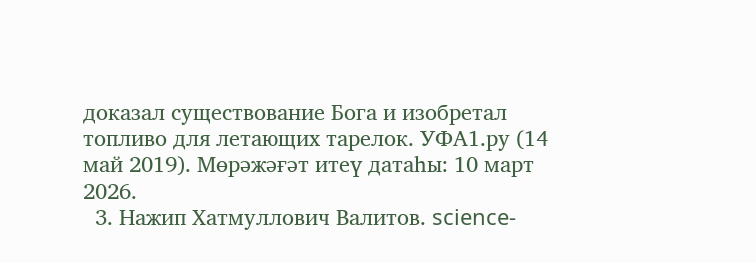доказал существование Бога и изобретал топливо для летающих тарелок. УФА1.ру (14 май 2019). Мөрәжәғәт итеү датаһы: 10 март 2026.
  3. Нажип Хатмуллович Валитов. science-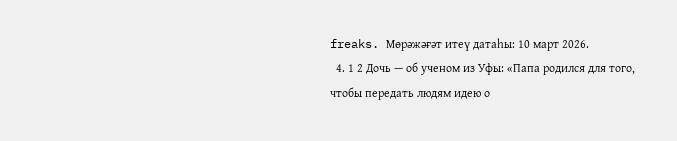freaks. Мөрәжәғәт итеү датаһы: 10 март 2026.
  4. 1 2 Дочь — об ученом из Уфы: «Папа родился для того, чтобы передать людям идею о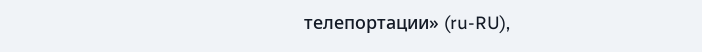телепортации» (ru-RU),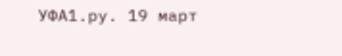УФА1.ру. 19 март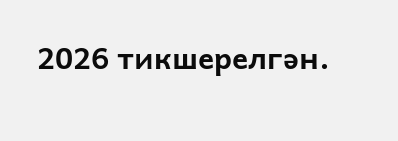2026 тикшерелгән.